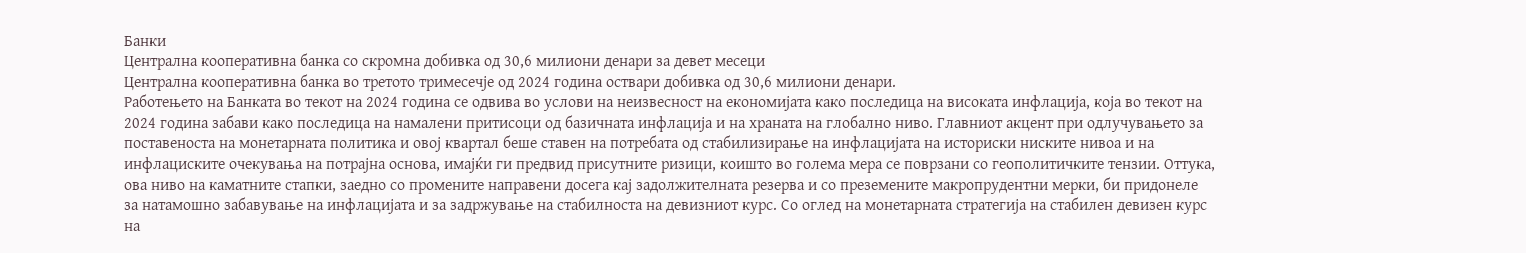Банки
Централна кооперативна банка со скромна добивка од 30,6 милиони денари за девет месеци
Централна кооперативна банка во третото тримесечје од 2024 година оствари добивка од 30,6 милиони денари.
Работењето на Банката во текот на 2024 година се одвива во услови на неизвесност на економијата како последица на високата инфлација, која во текот на 2024 година забави како последица на намалени притисоци од базичната инфлација и на храната на глобално ниво. Главниот акцент при одлучувањето за поставеноста на монетарната политика и овој квартал беше ставен на потребата од стабилизирање на инфлацијата на историски ниските нивоа и на инфлациските очекувања на потрајна основа, имајќи ги предвид присутните ризици, коишто во голема мера се поврзани со геополитичките тензии. Оттука, ова ниво на каматните стапки, заедно со промените направени досега кај задолжителната резерва и со преземените макропрудентни мерки, би придонеле за натамошно забавување на инфлацијата и за задржување на стабилноста на девизниот курс. Со оглед на монетарната стратегија на стабилен девизен курс на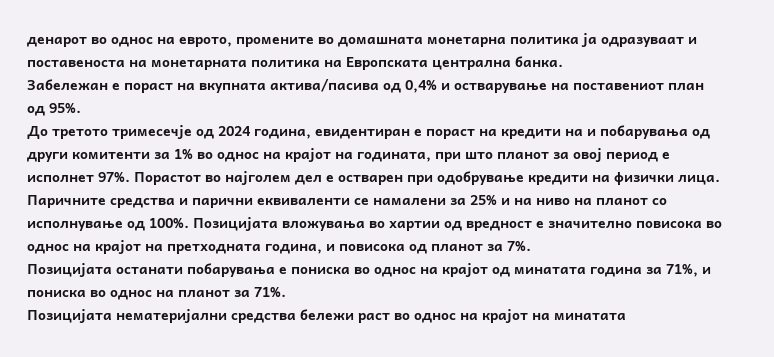денарот во однос на еврото, промените во домашната монетарна политика ја одразуваат и поставеноста на монетарната политика на Европската централна банка.
Забележан е пораст на вкупната актива/пасива од 0,4% и остварување на поставениот план од 95%.
До третото тримесечје од 2024 година, евидентиран е пораст на кредити на и побарувања од други комитенти за 1% во однос на крајот на годината, при што планот за овој период е исполнет 97%. Порастот во најголем дел е остварен при одобрување кредити на физички лица.
Паричните средства и парични еквиваленти се намалени за 25% и на ниво на планот со исполнување од 100%. Позицијата вложувања во хартии од вредност е значително повисока во однос на крајот на претходната година, и повисока од планот за 7%.
Позицијата останати побарувања е пониска во однос на крајот од минатата година за 71%, и пониска во однос на планот за 71%.
Позицијата нематеријални средства бележи раст во однос на крајот на минатата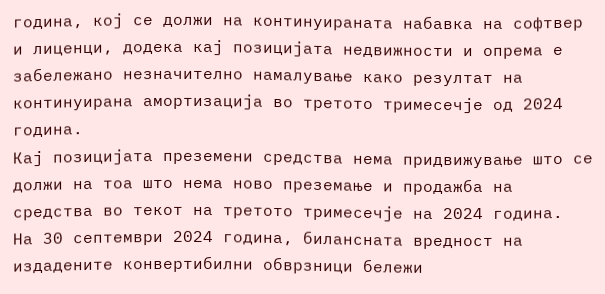година, кој се должи на континуираната набавка на софтвер и лиценци, додека кај позицијата недвижности и опрема е забележано незначително намалување како резултат на континуирана амортизација во третото тримесечје од 2024 година.
Кај позицијата преземени средства нема придвижување што се должи на тоа што нема ново преземање и продажба на средства во текот на третото тримесечје на 2024 година.
На 30 септември 2024 година, билансната вредност на издадените конвертибилни обврзници бележи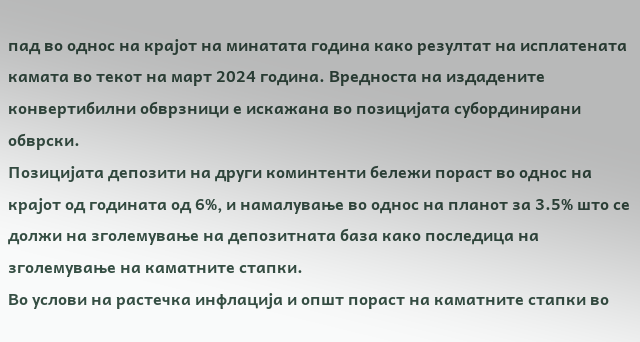пад во однос на крајот на минатата година како резултат на исплатената камата во текот на март 2024 година. Вредноста на издадените конвертибилни обврзници е искажана во позицијата субординирани обврски.
Позицијата депозити на други коминтенти бележи пораст во однос на крајот од годината од 6%, и намалување во однос на планот за 3.5% што се должи на зголемување на депозитната база како последица на зголемување на каматните стапки.
Во услови на растечка инфлација и општ пораст на каматните стапки во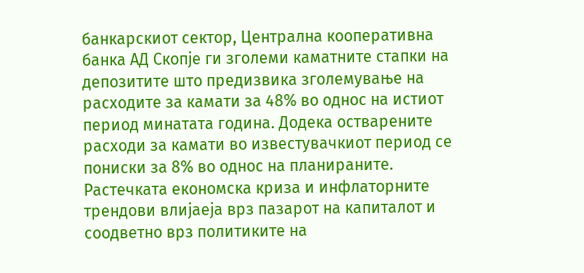банкарскиот сектор, Централна кооперативна банка АД Скопје ги зголеми каматните стапки на депозитите што предизвика зголемување на расходите за камати за 48% во однос на истиот период минатата година. Додека остварените расходи за камати во известувачкиот период се пониски за 8% во однос на планираните.
Растечката економска криза и инфлаторните трендови влијаеја врз пазарот на капиталот и соодветно врз политиките на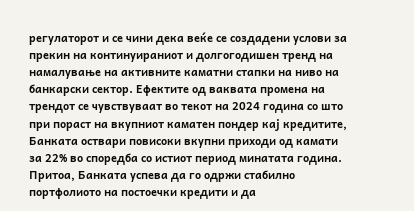регулаторот и се чини дека веќе се создадени услови за прекин на континуираниот и долгогодишен тренд на намалување на активните каматни стапки на ниво на банкарски сектор. Ефектите од ваквата промена на трендот се чувствуваат во текот на 2024 година со што при пораст на вкупниот каматен пондер кај кредитите, Банката оствари повисоки вкупни приходи од камати за 22% во споредба со истиот период минатата година. Притоа, Банката успева да го одржи стабилно портфолиото на постоечки кредити и да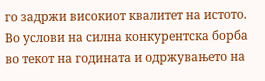го задржи високиот квалитет на истото. Во услови на силна конкурентска борба во текот на годината и одржувањето на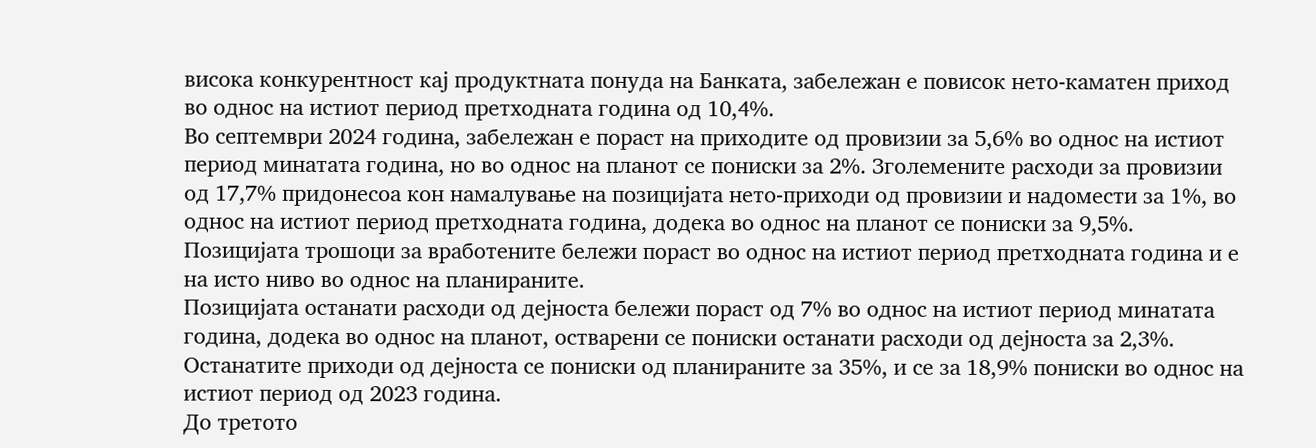висока конкурентност кај продуктната понуда на Банката, забележан е повисок нето-каматен приход во однос на истиот период претходната година од 10,4%.
Во септември 2024 година, забележан е пораст на приходите од провизии за 5,6% во однос на истиот период минатата година, но во однос на планот се пониски за 2%. Зголемените расходи за провизии од 17,7% придонесоа кон намалување на позицијата нето-приходи од провизии и надомести за 1%, во однос на истиот период претходната година, додека во однос на планот се пониски за 9,5%.
Позицијата трошоци за вработените бележи пораст во однос на истиот период претходната година и е на исто ниво во однос на планираните.
Позицијата останати расходи од дејноста бележи пораст од 7% во однос на истиот период минатата година, додека во однос на планот, остварени се пониски останати расходи од дејноста за 2,3%.
Останатите приходи од дејноста се пониски од планираните за 35%, и се за 18,9% пониски во однос на истиот период од 2023 година.
До третото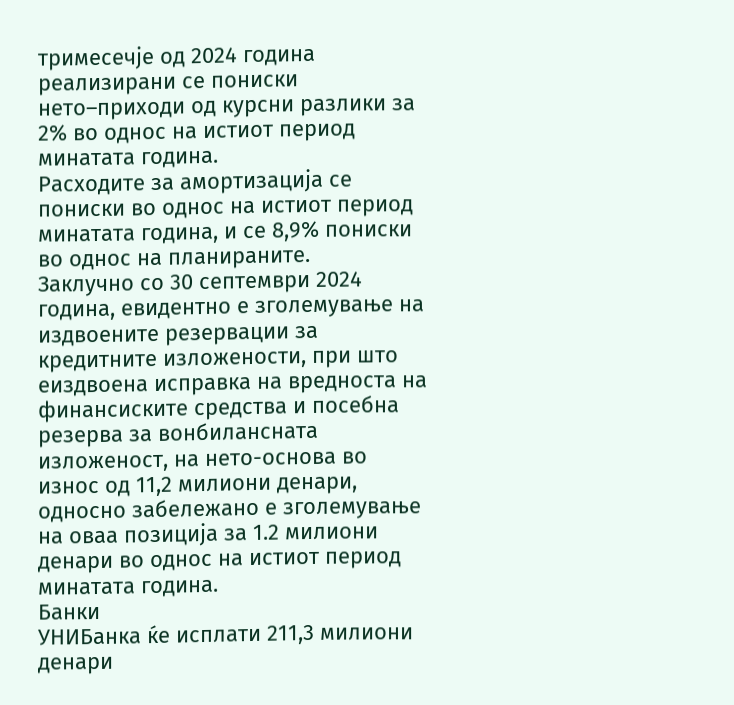тримесечје од 2024 година реализирани се пониски нето–приходи од курсни разлики за 2% во однос на истиот период минатата година.
Расходите за амортизација се пониски во однос на истиот период минатата година, и се 8,9% пониски во однос на планираните.
Заклучно со 30 септември 2024 година, евидентно е зголемување на издвоените резервации за кредитните изложености, при што еиздвоена исправка на вредноста на финансиските средства и посебна резерва за вонбилансната изложеност, на нето-основа во износ од 11,2 милиони денари, односно забележано е зголемување на оваа позиција за 1.2 милиони денари во однос на истиот период минатата година.
Банки
УНИБанка ќе исплати 211,3 милиони денари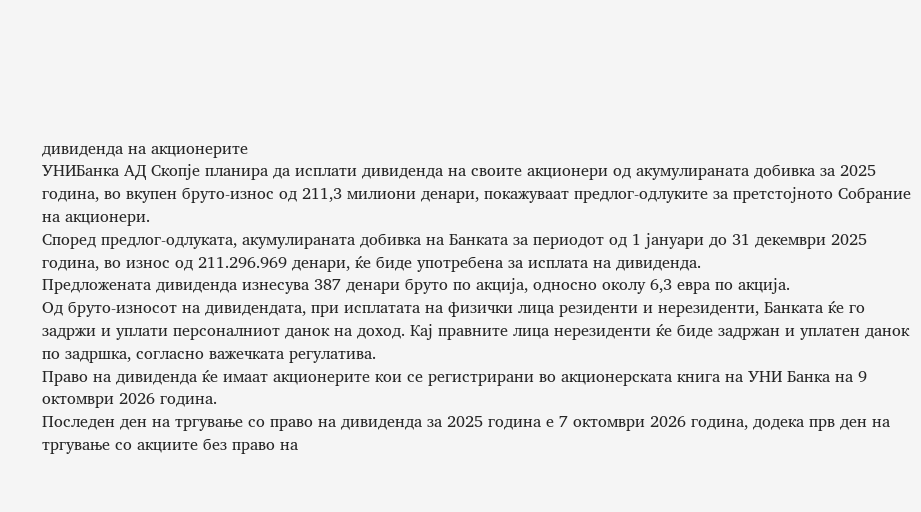дивиденда на акционерите
УНИБанка АД Скопје планира да исплати дивиденда на своите акционери од акумулираната добивка за 2025 година, во вкупен бруто-износ од 211,3 милиони денари, покажуваат предлог-одлуките за претстојното Собрание на акционери.
Според предлог-одлуката, акумулираната добивка на Банката за периодот од 1 јануари до 31 декември 2025 година, во износ од 211.296.969 денари, ќе биде употребена за исплата на дивиденда.
Предложената дивиденда изнесува 387 денари бруто по акција, односно околу 6,3 евра по акција.
Од бруто-износот на дивидендата, при исплатата на физички лица резиденти и нерезиденти, Банката ќе го задржи и уплати персоналниот данок на доход. Кај правните лица нерезиденти ќе биде задржан и уплатен данок по задршка, согласно важечката регулатива.
Право на дивиденда ќе имаат акционерите кои се регистрирани во акционерската книга на УНИ Банка на 9 октомври 2026 година.
Последен ден на тргување со право на дивиденда за 2025 година е 7 октомври 2026 година, додека прв ден на тргување со акциите без право на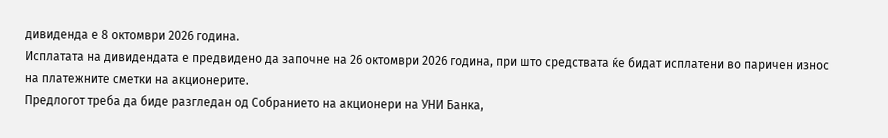дивиденда е 8 октомври 2026 година.
Исплатата на дивидендата е предвидено да започне на 26 октомври 2026 година, при што средствата ќе бидат исплатени во паричен износ на платежните сметки на акционерите.
Предлогот треба да биде разгледан од Собранието на акционери на УНИ Банка,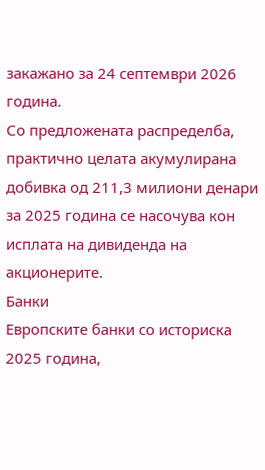закажано за 24 септември 2026 година.
Со предложената распределба, практично целата акумулирана добивка од 211,3 милиони денари за 2025 година се насочува кон исплата на дивиденда на акционерите.
Банки
Европските банки со историска 2025 година,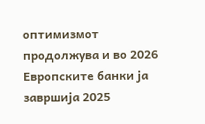оптимизмот продолжува и во 2026
Европските банки ја завршија 2025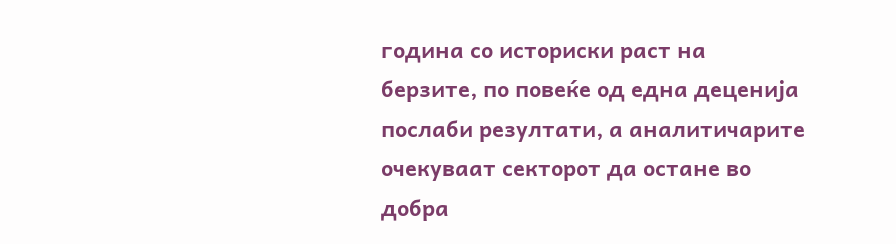година со историски раст на берзите, по повеќе од една деценија послаби резултати, а аналитичарите очекуваат секторот да остане во добра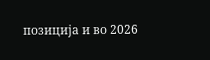позиција и во 2026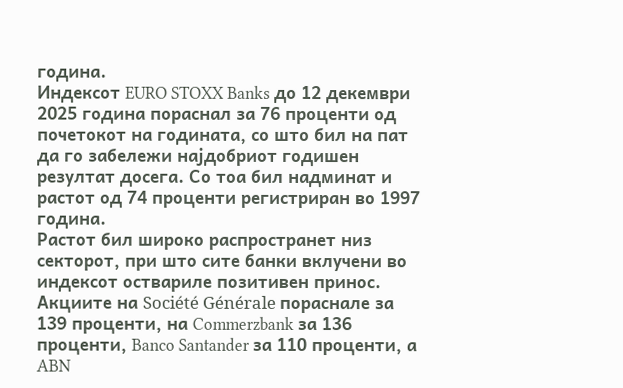година.
Индексот EURO STOXX Banks до 12 декември 2025 година пораснал за 76 проценти од почетокот на годината, со што бил на пат да го забележи најдобриот годишен резултат досега. Со тоа бил надминат и растот од 74 проценти регистриран во 1997 година.
Растот бил широко распространет низ секторот, при што сите банки вклучени во индексот оствариле позитивен принос. Акциите на Société Générale пораснале за 139 проценти, на Commerzbank за 136 проценти, Banco Santander за 110 проценти, а ABN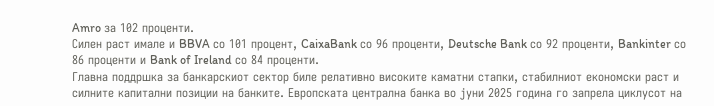Amro за 102 проценти.
Силен раст имале и BBVA со 101 процент, CaixaBank со 96 проценти, Deutsche Bank со 92 проценти, Bankinter со 86 проценти и Bank of Ireland со 84 проценти.
Главна поддршка за банкарскиот сектор биле релативно високите каматни стапки, стабилниот економски раст и силните капитални позиции на банките. Европската централна банка во јуни 2025 година го запрела циклусот на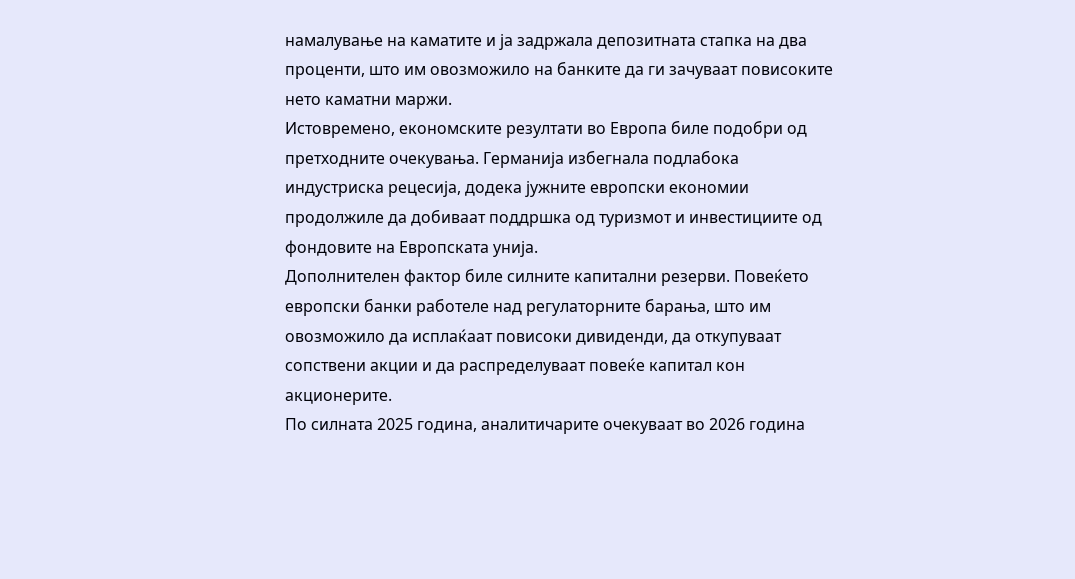намалување на каматите и ја задржала депозитната стапка на два проценти, што им овозможило на банките да ги зачуваат повисоките нето каматни маржи.
Истовремено, економските резултати во Европа биле подобри од претходните очекувања. Германија избегнала подлабока индустриска рецесија, додека јужните европски економии продолжиле да добиваат поддршка од туризмот и инвестициите од фондовите на Европската унија.
Дополнителен фактор биле силните капитални резерви. Повеќето европски банки работеле над регулаторните барања, што им овозможило да исплаќаат повисоки дивиденди, да откупуваат сопствени акции и да распределуваат повеќе капитал кон акционерите.
По силната 2025 година, аналитичарите очекуваат во 2026 година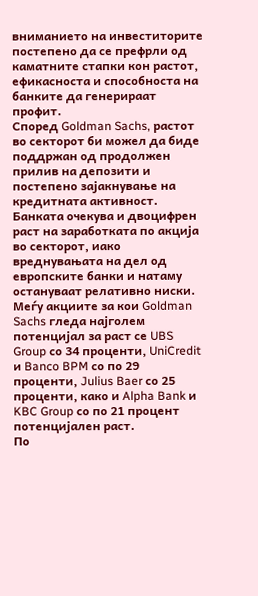вниманието на инвеститорите постепено да се префрли од каматните стапки кон растот, ефикасноста и способноста на банките да генерираат профит.
Според Goldman Sachs, растот во секторот би можел да биде поддржан од продолжен прилив на депозити и постепено зајакнување на кредитната активност. Банката очекува и двоцифрен раст на заработката по акција во секторот, иако вреднувањата на дел од европските банки и натаму остануваат релативно ниски.
Меѓу акциите за кои Goldman Sachs гледа најголем потенцијал за раст се UBS Group со 34 проценти, UniCredit и Banco BPM со по 29 проценти, Julius Baer со 25 проценти, како и Alpha Bank и KBC Group со по 21 процент потенцијален раст.
По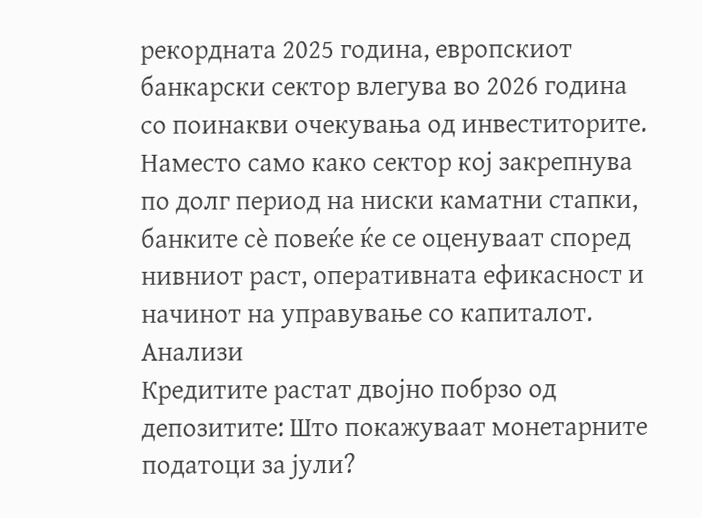рекордната 2025 година, европскиот банкарски сектор влегува во 2026 година со поинакви очекувања од инвеститорите. Наместо само како сектор кој закрепнува по долг период на ниски каматни стапки, банките сè повеќе ќе се оценуваат според нивниот раст, оперативната ефикасност и начинот на управување со капиталот.
Анализи
Кредитите растат двојно побрзо од депозитите: Што покажуваат монетарните податоци за јули?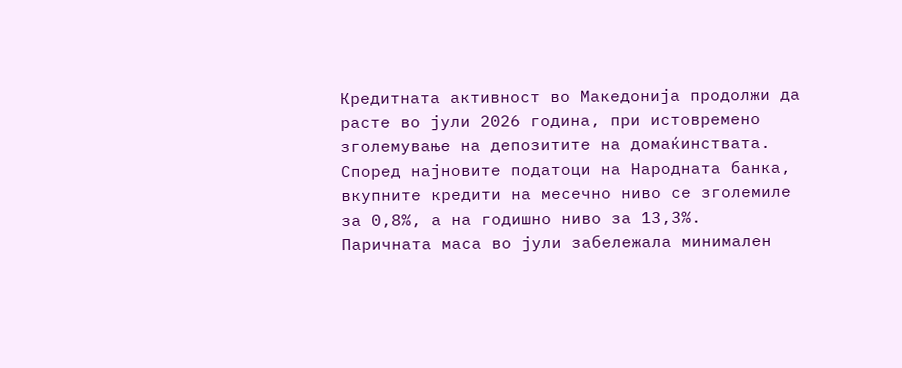Кредитната активност во Македонија продолжи да расте во јули 2026 година, при истовремено зголемување на депозитите на домаќинствата. Според најновите податоци на Народната банка, вкупните кредити на месечно ниво се зголемиле за 0,8%, а на годишно ниво за 13,3%.
Паричната маса во јули забележала минимален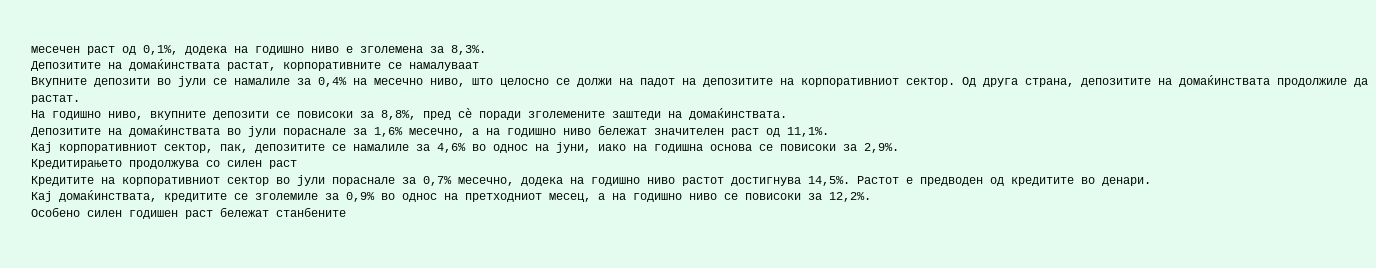месечен раст од 0,1%, додека на годишно ниво е зголемена за 8,3%.
Депозитите на домаќинствата растат, корпоративните се намалуваат
Вкупните депозити во јули се намалиле за 0,4% на месечно ниво, што целосно се должи на падот на депозитите на корпоративниот сектор. Од друга страна, депозитите на домаќинствата продолжиле да растат.
На годишно ниво, вкупните депозити се повисоки за 8,8%, пред сè поради зголемените заштеди на домаќинствата.
Депозитите на домаќинствата во јули пораснале за 1,6% месечно, а на годишно ниво бележат значителен раст од 11,1%.
Кај корпоративниот сектор, пак, депозитите се намалиле за 4,6% во однос на јуни, иако на годишна основа се повисоки за 2,9%.
Кредитирањето продолжува со силен раст
Кредитите на корпоративниот сектор во јули пораснале за 0,7% месечно, додека на годишно ниво растот достигнува 14,5%. Растот е предводен од кредитите во денари.
Кај домаќинствата, кредитите се зголемиле за 0,9% во однос на претходниот месец, а на годишно ниво се повисоки за 12,2%.
Особено силен годишен раст бележат станбените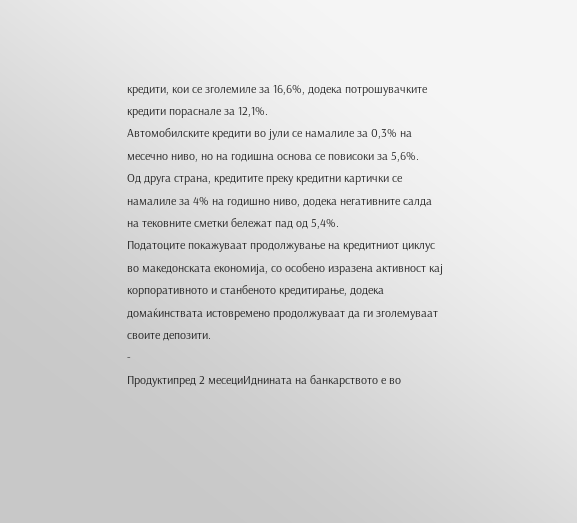кредити, кои се зголемиле за 16,6%, додека потрошувачките кредити пораснале за 12,1%.
Автомобилските кредити во јули се намалиле за 0,3% на месечно ниво, но на годишна основа се повисоки за 5,6%.
Од друга страна, кредитите преку кредитни картички се намалиле за 4% на годишно ниво, додека негативните салда на тековните сметки бележат пад од 5,4%.
Податоците покажуваат продолжување на кредитниот циклус во македонската економија, со особено изразена активност кај корпоративното и станбеното кредитирање, додека домаќинствата истовремено продолжуваат да ги зголемуваат своите депозити.
-
Продуктипред 2 месециИднината на банкарството е во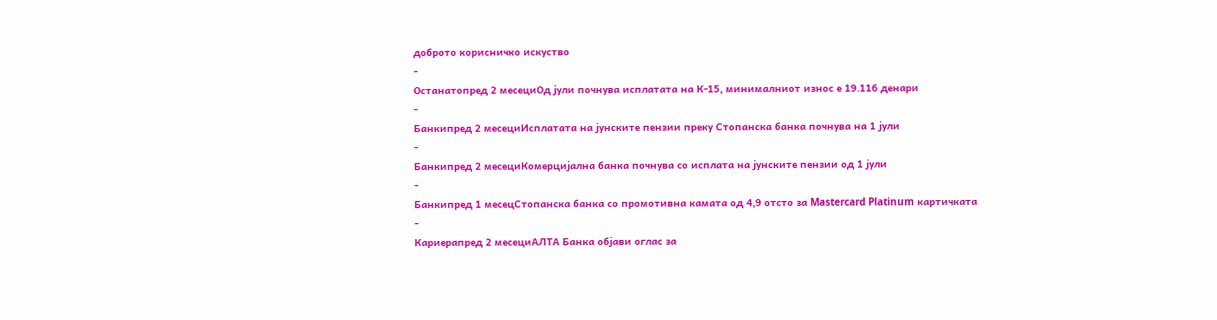доброто корисничко искуство
-
Останатопред 2 месециОд јули почнува исплатата на К-15, минималниот износ е 19.116 денари
-
Банкипред 2 месециИсплатата на јунските пензии преку Стопанска банка почнува на 1 јули
-
Банкипред 2 месециКомерцијална банка почнува со исплата на јунските пензии од 1 јули
-
Банкипред 1 месецСтопанска банка со промотивна камата од 4,9 отсто за Mastercard Platinum картичката
-
Кариерапред 2 месециАЛТА Банка објави оглас за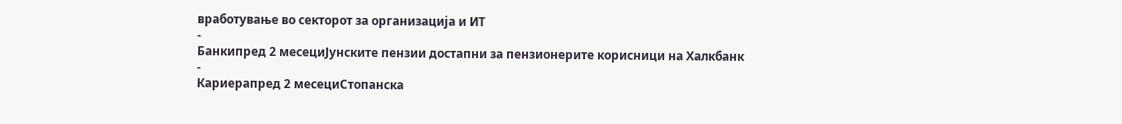вработување во секторот за организација и ИТ
-
Банкипред 2 месециЈунските пензии достапни за пензионерите корисници на Халкбанк
-
Кариерапред 2 месециСтопанска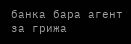банка бара агент за грижа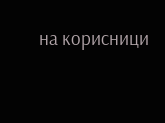на корисници